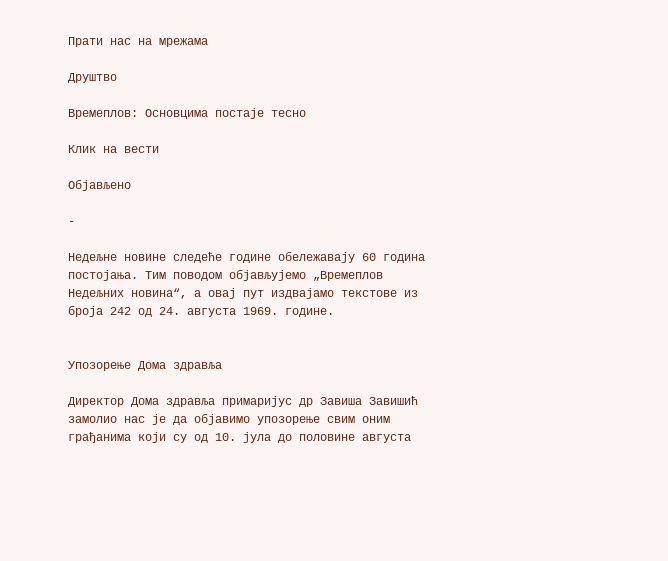Прати нас на мрежама

Друштво

Времеплов: Основцима постаје тесно

Клик на вести

Објављено

-

Недељне новине следеће године обележавају 60 година постојања. Тим поводом објављујемо „Времеплов Недељних новина“, а овај пут издвајамо текстове из броја 242 од 24. августа 1969. године.


Упозорење Дома здравља

Директор Дома здравља примаријус др Завиша Завишић замолио нас је да објавимо упозорење свим оним грађанима који су од 10. јула до половине августа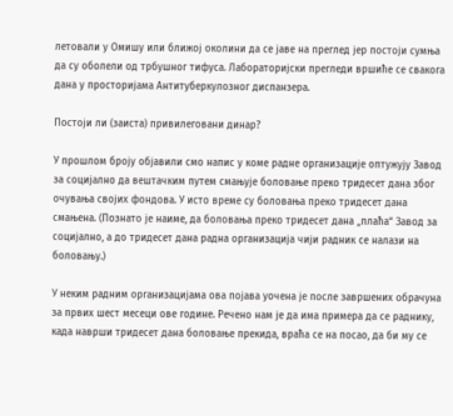летовали у Омишу или ближој околини да се јаве на преглед јер постоји сумња да су оболели од трбушног тифуса. Лабораторијски прегледи вршиће се свакога дана у просторијама Антитуберкулозног диспанзера.

Постоји ли (заиста) привилеговани динар?

У прошлом броју објавили смо напис у коме радне организације оптужују Завод за социјално да вештачким путем смањује боловање преко тридесет дана због очувања својих фондова. У исто време су боловања преко тридесет дана смањена. (Познато је наиме, да боловања преко тридесет дана „плаћа“ Завод за социјално, а до тридесет дана радна организација чији радник се налази на боловању.)

У неким радним организацијама ова појава уочена је после завршених обрачуна за првих шест месеци ове године. Речено нам је да има примера да се раднику, када наврши тридесет дана боловање прекида, враћа се на посао, да би му се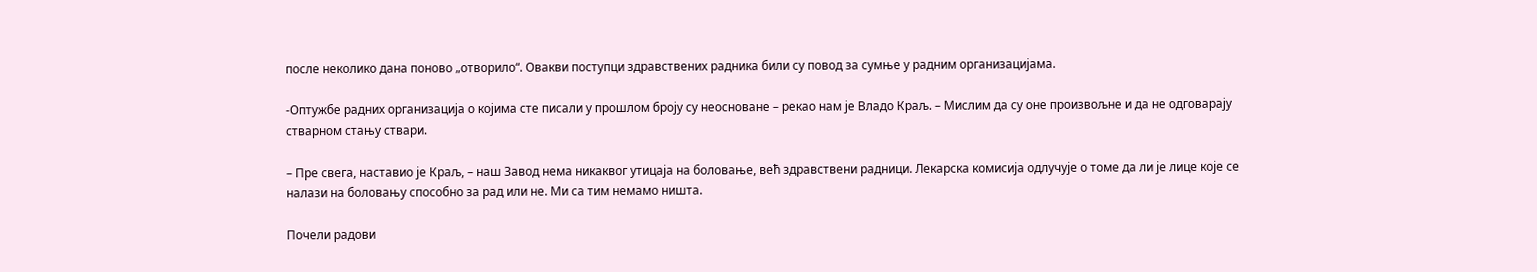после неколико дана поново „отворило“. Овакви поступци здравствених радника били су повод за сумње у радним организацијама.

-Оптужбе радних организација о којима сте писали у прошлом броју су неосноване – рекао нам је Владо Краљ. – Мислим да су оне произвољне и да не одговарају стварном стању ствари.

– Пре свега, наставио је Краљ, – наш Завод нема никаквог утицаја на боловање, већ здравствени радници. Лекарска комисија одлучује о томе да ли је лице које се налази на боловању способно за рад или не. Ми са тим немамо ништа.

Почели радови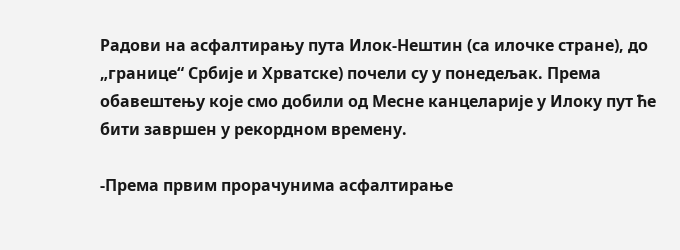Радови на асфалтирању пута Илок-Нештин (са илочке стране), до „границе“ Србије и Хрватске) почели су у понедељак. Према обавештењу које смо добили од Месне канцеларије у Илоку пут ће бити завршен у рекордном времену.

-Према првим прорачунима асфалтирање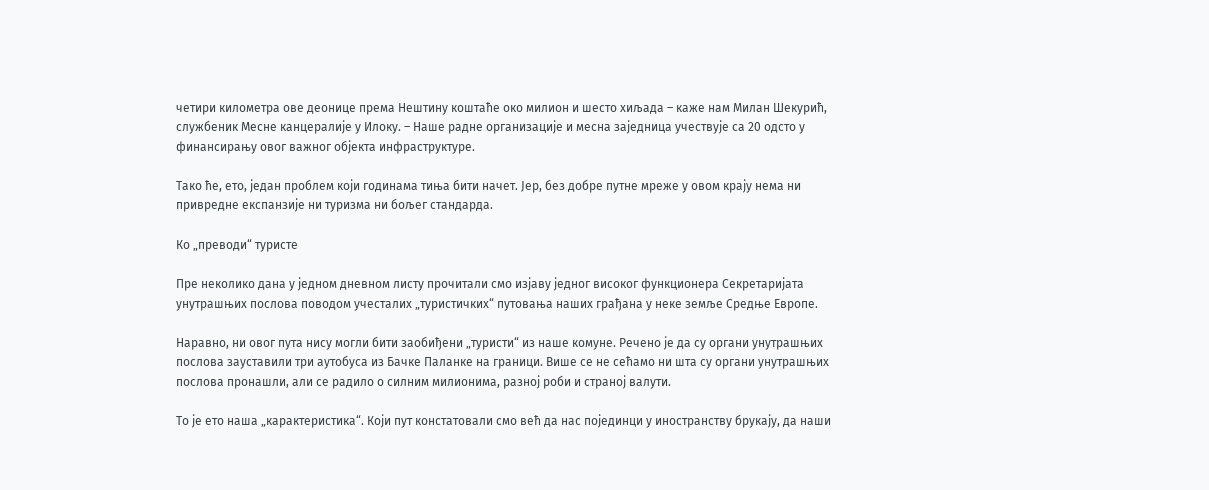четири километра ове деонице према Нештину коштаће око милион и шесто хиљада – каже нам Милан Шекурић, службеник Месне канцералије у Илоку. – Наше радне организације и месна заједница учествује са 20 одсто у финансирању овог важног објекта инфраструктуре.

Тако ће, ето, један проблем који годинама тиња бити начет. Јер, без добре путне мреже у овом крају нема ни привредне експанзије ни туризма ни бољег стандарда.

Ко „преводи“ туристе

Пре неколико дана у једном дневном листу прочитали смо изјаву једног високог функционера Секретаријата унутрашњих послова поводом учесталих „туристичких“ путовања наших грађана у неке земље Средње Европе.

Наравно, ни овог пута нису могли бити заобиђени „туристи“ из наше комуне. Речено је да су органи унутрашњих послова зауставили три аутобуса из Бачке Паланке на граници. Више се не сећамо ни шта су органи унутрашњих послова пронашли, али се радило о силним милионима, разној роби и страној валути.

То је ето наша „карактеристика“. Који пут констатовали смо већ да нас појединци у иностранству брукају, да наши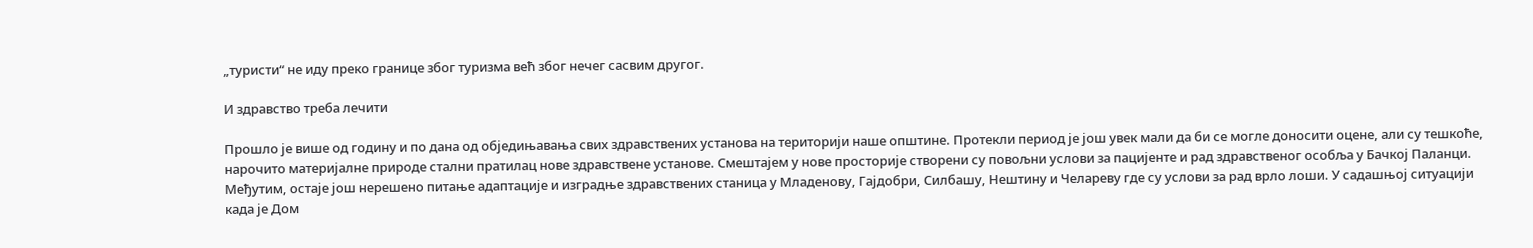„туристи“ не иду преко границе због туризма већ због нечег сасвим другог.

И здравство треба лечити

Прошло је више од годину и по дана од обједињавања свих здравствених установа на територији наше општине. Протекли период је још увек мали да би се могле доносити оцене, али су тешкоће, нарочито материјалне природе стални пратилац нове здравствене установе. Смештајем у нове просторије створени су повољни услови за пацијенте и рад здравственог особља у Бачкој Паланци. Међутим, остаје још нерешено питање адаптације и изградње здравствених станица у Младенову, Гајдобри, Силбашу, Нештину и Челареву где су услови за рад врло лоши. У садашњој ситуацији када је Дом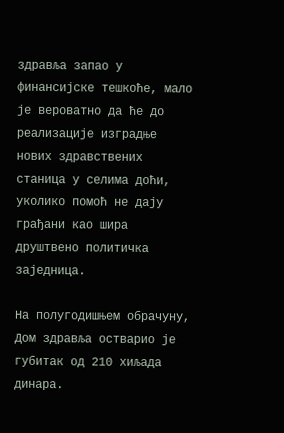здравља запао у финансијске тешкоће, мало је вероватно да ће до реализације изградње нових здравствених станица у селима доћи, уколико помоћ не дају грађани као шира друштвено политичка заједница.

На полугодишњем обрачуну, Дом здравља остварио је губитак од 210 хиљада динара.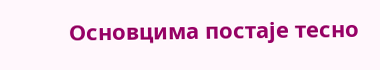Основцима постаје тесно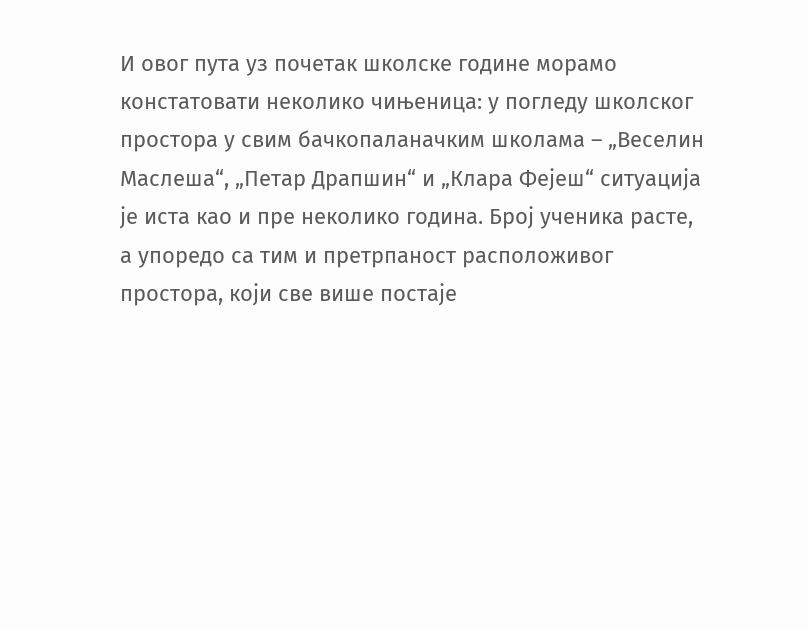И овог пута уз почетак школске године морамо констатовати неколико чињеница: у погледу школског простора у свим бачкопаланачким школама – „Веселин Маслеша“, „Петар Драпшин“ и „Клара Фејеш“ ситуација је иста као и пре неколико година. Број ученика расте, а упоредо са тим и претрпаност расположивог простора, који све више постаје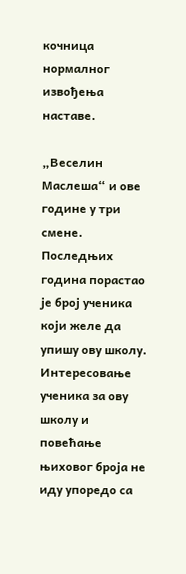кочница нормалног извођења наставе.

„Веселин Маслеша“ и ове године у три смене. Последњих година порастао је број ученика који желе да упишу ову школу. Интересовање ученика за ову школу и повећање њиховог броја не иду упоредо са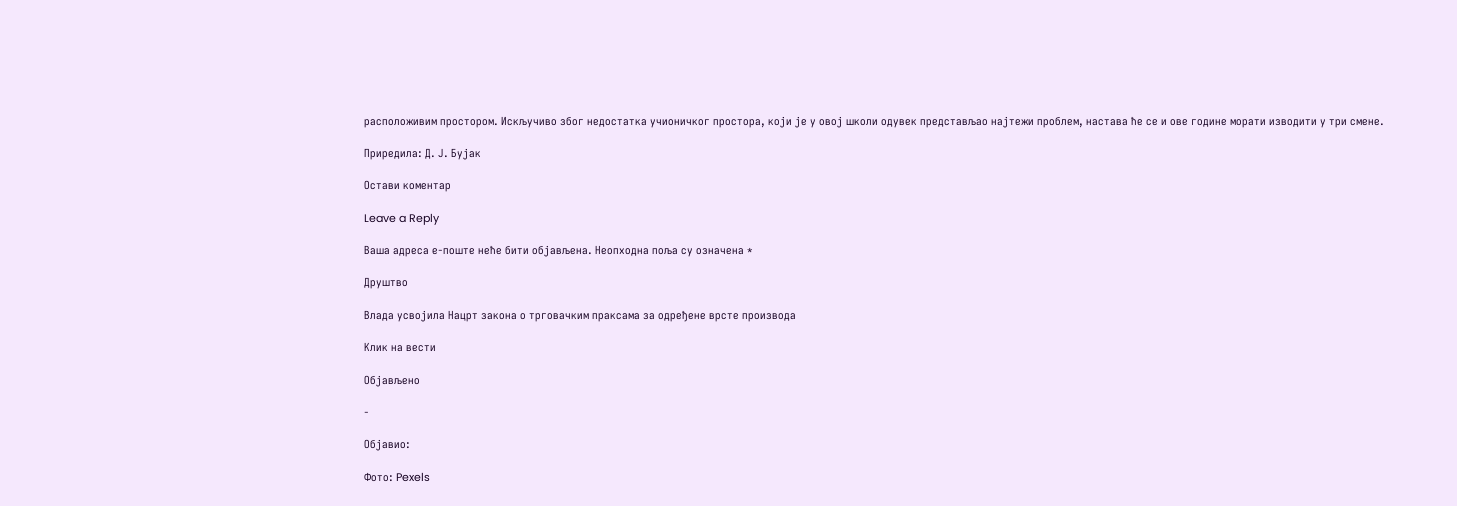расположивим простором. Искључиво због недостатка учионичког простора, који је у овој школи одувек представљао најтежи проблем, настава ће се и ове године морати изводити у три смене.

Приредила: Д. Ј. Бујак

Остави коментар

Leave a Reply

Ваша адреса е-поште неће бити објављена. Неопходна поља су означена *

Друштво

Влада усвојила Нацрт закона о трговачким праксама за одређене врсте производа

Клик на вести

Објављено

-

Објавио:

Фото: Pexels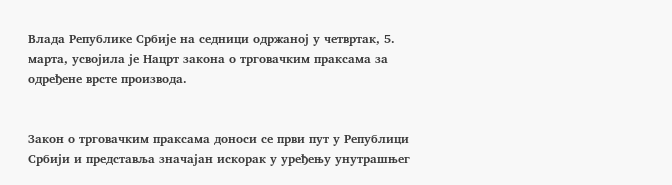Влада Републике Србије на седници одржаној у четвртак, 5. марта, усвојила је Нацрт закона о трговачким праксама за одређене врсте производа.


Закон о трговачким праксама доноси се први пут у Републици Србији и представља значајан искорак у уређењу унутрашњег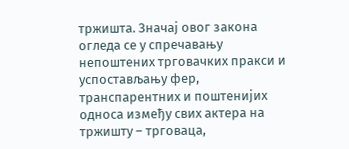тржишта. Значај овог закона огледа се у спречавању непоштених трговачких пракси и успостављању фер, транспарентних и поштенијих односа између свих актера на тржишту – трговаца,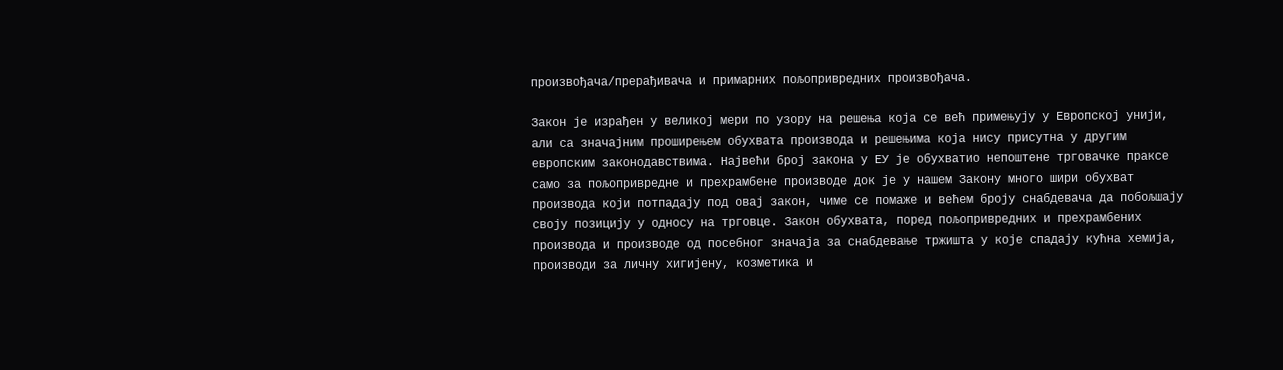произвођача/прерађивача и примарних пољопривредних произвођача.

Закон је израђен у великој мери по узору на решења која се већ примењују у Европској унији, али са значајним проширењем обухвата производа и решењима која нису присутна у другим европским законодавствима. Највећи број закона у ЕУ је обухватио непоштене трговачке праксе само за пољопривредне и прехрамбене производе док је у нашем Закону много шири обухват производа који потпадају под овај закон, чиме се помаже и већем броју снабдевача да побољшају своју позицију у односу на трговце. Закон обухвата, поред пољопривредних и прехрамбених производа и производе од посебног значаја за снабдевање тржишта у које спадају кућна хемија, производи за личну хигијену, козметика и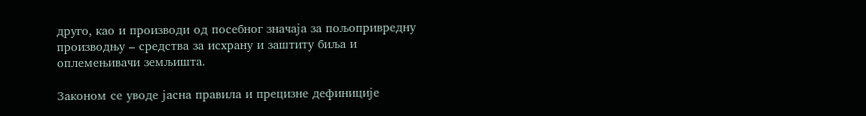друго, као и производи од посебног значаја за пољопривредну производњу – средства за исхрану и заштиту биља и оплемењивачи земљишта.

Законом се уводе јасна правила и прецизне дефиниције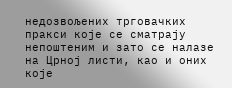недозвољених трговачких пракси које се сматрају непоштеним и зато се налазе на Црној листи, као и оних које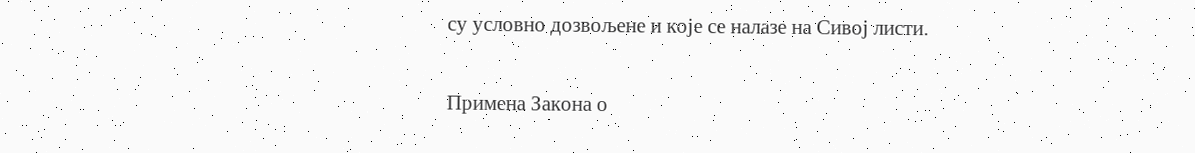су условно дозвољене и које се налазе на Сивој листи.

Примена Закона о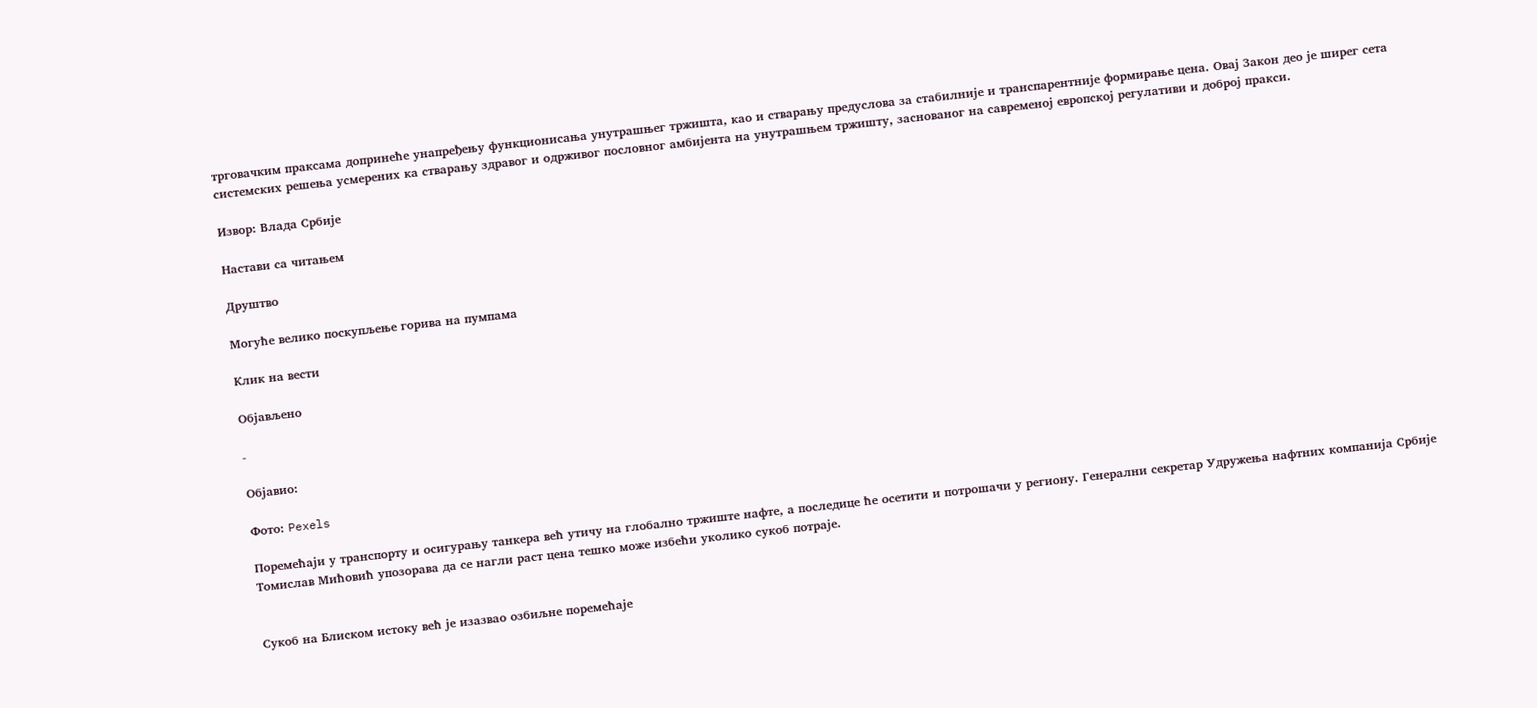трговачким праксама допринеће унапређењу функционисања унутрашњег тржишта, као и стварању предуслова за стабилније и транспарентније формирање цена. Овај Закон део је ширег сета системских решења усмерених ка стварању здравог и одрживог пословног амбијента на унутрашњем тржишту, заснованог на савременој европској регулативи и доброј пракси.

Извор: Влада Србије

Настави са читањем

Друштво

Могуће велико поскупљење горива на пумпама

Клик на вести

Објављено

-

Објавио:

Фото: Pexels

Поремећаји у транспорту и осигурању танкера већ утичу на глобално тржиште нафте, а последице ће осетити и потрошачи у региону. Генерални секретар Удружења нафтних компанија Србије Томислав Мићовић упозорава да се нагли раст цена тешко може избећи уколико сукоб потраје.


Сукоб на Блиском истоку већ је изазвао озбиљне поремећаје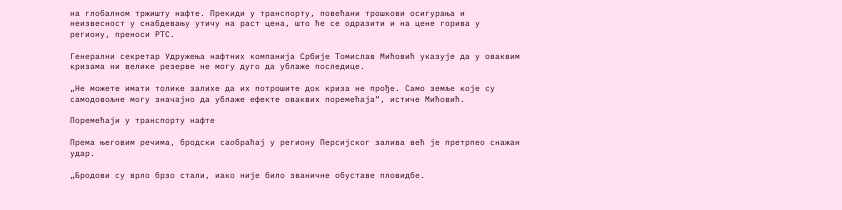на глобалном тржишту нафте. Прекиди у транспорту, повећани трошкови осигурања и неизвесност у снабдевању утичу на раст цена, што ће се одразити и на цене горива у региону, преноси РТС.

Генерални секретар Удружења нафтних компанија Србије Томислав Мићовић указује да у оваквим кризама ни велике резерве не могу дуго да ублаже последице.

„Не можете имати толике залихе да их потрошите док криза не прође. Само земље које су самодовољне могу значајно да ублаже ефекте оваквих поремећаја“, истиче Мићовић.

Поремећаји у транспорту нафте

Према његовим речима, бродски саобраћај у региону Персијског залива већ је претрпео снажан удар.

„Бродови су врло брзо стали, иако није било званичне обуставе пловидбе.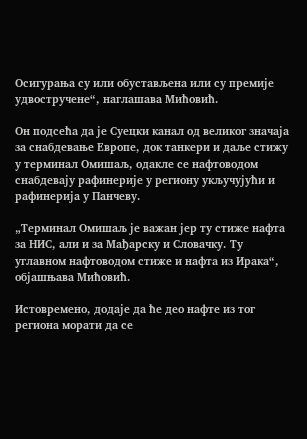Осигурања су или обустављена или су премије удвостручене“, наглашава Мићовић.

Он подсећа да је Суецки канал од великог значаја за снабдевање Европе, док танкери и даље стижу у терминал Омишаљ, одакле се нафтоводом снабдевају рафинерије у региону укључујући и рафинерија у Панчеву.

„Терминал Омишаљ је важан јер ту стиже нафта за НИС, али и за Мађарску и Словачку. Ту углавном нафтоводом стиже и нафта из Ирака“, објашњава Мићовић.

Истовремено, додаје да ће део нафте из тог региона морати да се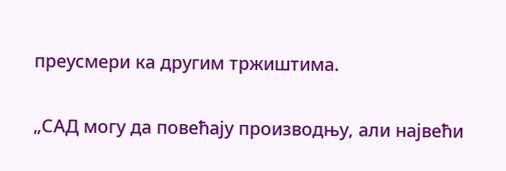преусмери ка другим тржиштима.

„САД могу да повећају производњу, али највећи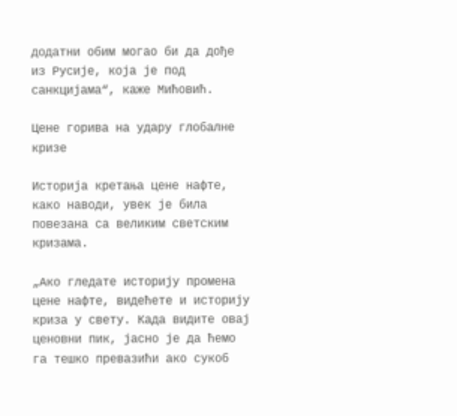додатни обим могао би да дође из Русије, која је под санкцијама“, каже Мићовић.

Цене горива на удару глобалне кризе

Историја кретања цене нафте, како наводи, увек је била повезана са великим светским кризама.

„Ако гледате историју промена цене нафте, видећете и историју криза у свету. Када видите овај ценовни пик, јасно је да ћемо га тешко превазићи ако сукоб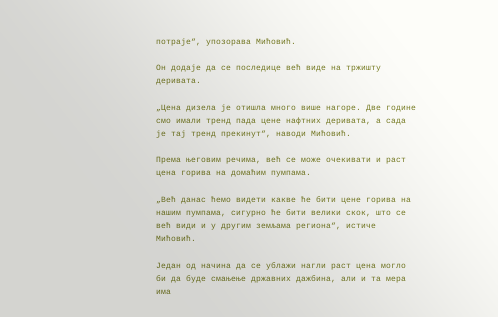потраје“, упозорава Мићовић.

Он додаје да се последице већ виде на тржишту деривата.

„Цена дизела је отишла много више нагоре. Две године смо имали тренд пада цене нафтних деривата, а сада је тај тренд прекинут“, наводи Мићовић.

Према његовим речима, већ се може очекивати и раст цена горива на домаћим пумпама.

„Већ данас ћемо видети какве ће бити цене горива на нашим пумпама, сигурно ће бити велики скок, што се већ види и у другим земљама региона“, истиче Мићовић.

Један од начина да се ублажи нагли раст цена могло би да буде смањење државних дажбина, али и та мера има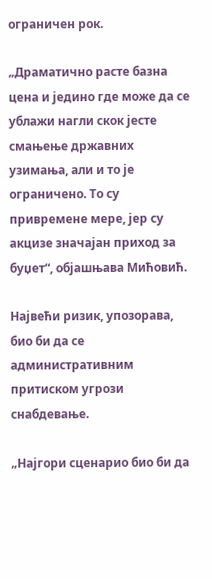ограничен рок.

„Драматично расте базна цена и једино где може да се ублажи нагли скок јесте смањење државних узимања, али и то је ограничено. То су привремене мере, јер су акцизе значајан приход за буџет“, објашњава Мићовић.

Највећи ризик, упозорава, био би да се административним притиском угрози снабдевање.

„Најгори сценарио био би да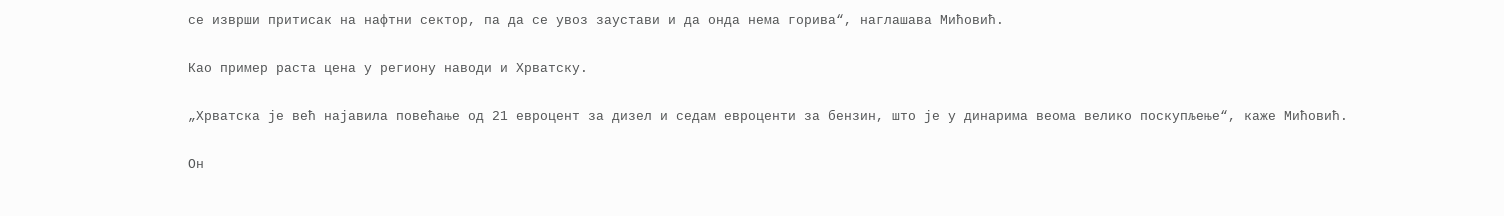се изврши притисак на нафтни сектор, па да се увоз заустави и да онда нема горива“, наглашава Мићовић.

Као пример раста цена у региону наводи и Хрватску.

„Хрватска је већ најавила повећање од 21 евроцент за дизел и седам евроценти за бензин, што је у динарима веома велико поскупљење“, каже Мићовић.

Он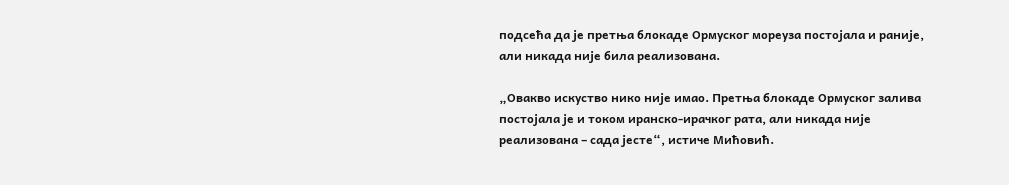подсећа да је претња блокаде Ормуског мореуза постојала и раније, али никада није била реализована.

„Овакво искуство нико није имао. Претња блокаде Ормуског залива постојала је и током иранско-ирачког рата, али никада није реализована – сада јесте“, истиче Мићовић.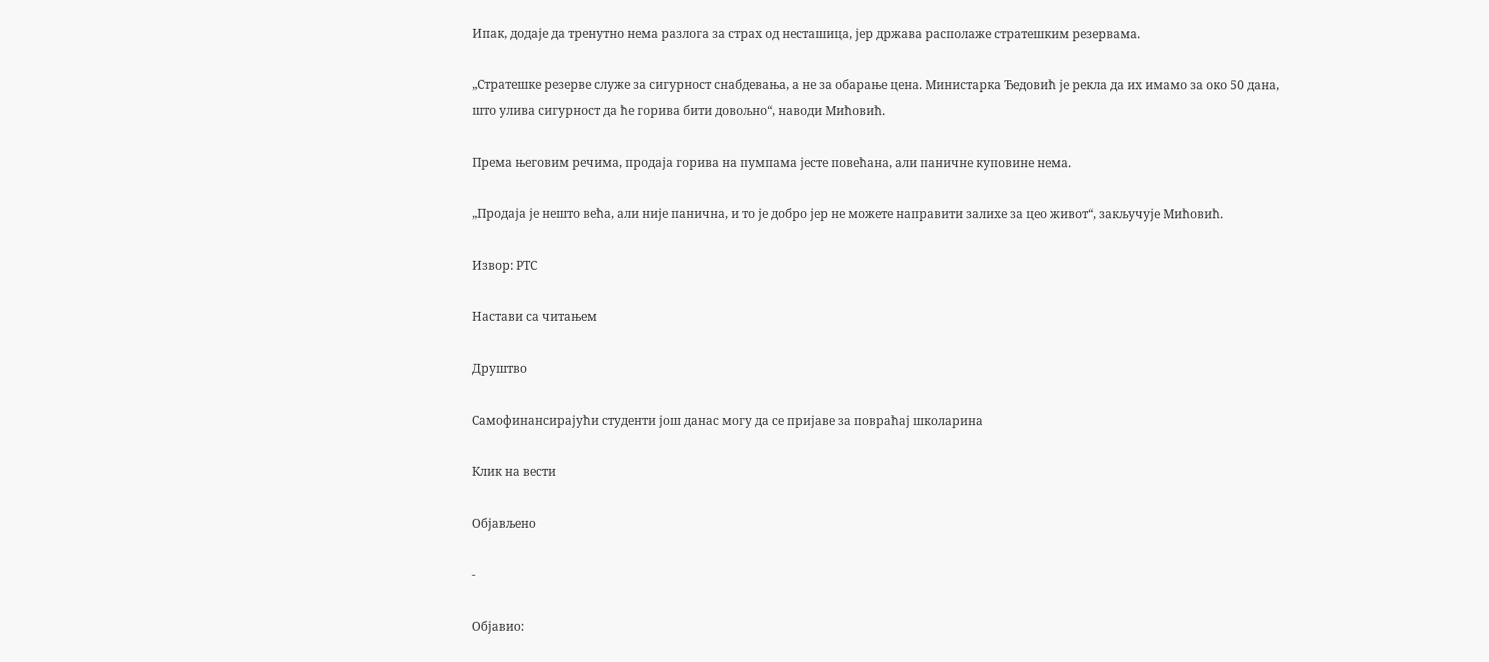Ипак, додаје да тренутно нема разлога за страх од несташица, јер држава располаже стратешким резервама.

„Стратешке резерве служе за сигурност снабдевања, а не за обарање цена. Министарка Ђедовић је рекла да их имамо за око 50 дана, што улива сигурност да ће горива бити довољно“, наводи Мићовић.

Према његовим речима, продаја горива на пумпама јесте повећана, али паничне куповине нема.

„Продаја је нешто већа, али није панична, и то је добро јер не можете направити залихе за цео живот“, закључује Мићовић.

Извор: РТС

Настави са читањем

Друштво

Самофинансирајући студенти још данас могу да се пријаве за повраћај школарина

Клик на вести

Објављено

-

Објавио: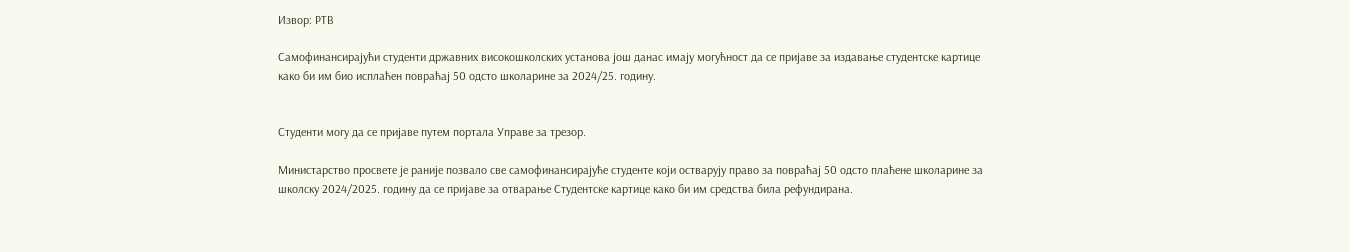Извор: РТВ

Самофинансирајући студенти државних високошколских установа још данас имају могућност да се пријаве за издавање студентске картице како би им био исплаћен повраћај 50 одсто школарине за 2024/25. годину.


Студенти могу да се пријаве путем портала Управе за трезор.

Министарство просвете је раније позвало све самофинансирајуће студенте који остварују право за повраћај 50 одсто плаћене школарине за школску 2024/2025. годину да се пријаве за отварање Студентске картице како би им средства била рефундирана.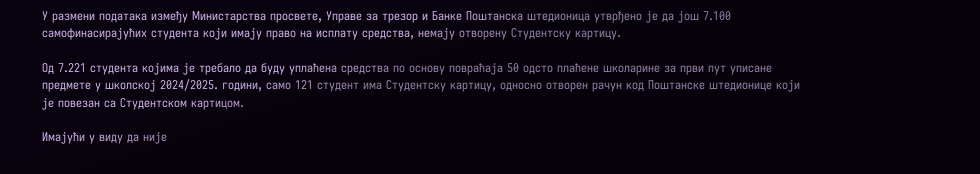У размени података између Министарства просвете, Управе за трезор и Банке Поштанска штедионица утврђено је да још 7.100 самофинасирајућих студента који имају право на исплату средства, немају отворену Студентску картицу.

Од 7.221 студента којима је требало да буду уплаћена средства по основу повраћаја 50 одсто плаћене школарине за први пут уписане предмете у школској 2024/2025. години, само 121 студент има Студентску картицу, односно отворен рачун код Поштанске штедионице који је повезан са Студентском картицом.

Имајући у виду да није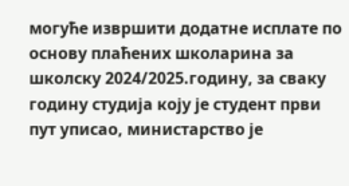могуће извршити додатне исплате по основу плаћених школарина за школску 2024/2025.годину, за сваку годину студија коју је студент први пут уписао, министарство је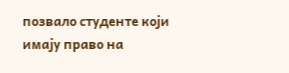позвало студенте који имају право на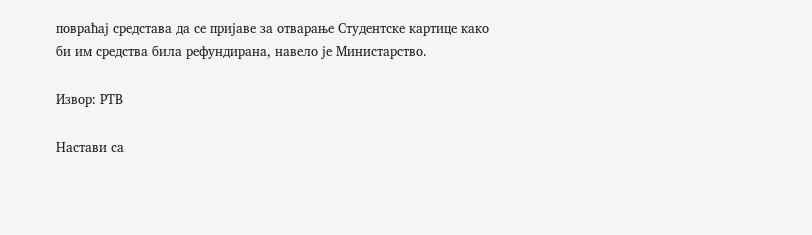повраћај средстава да се пријаве за отварање Студентске картице како би им средства била рефундирана, навело је Министарство.

Извор: РТВ

Настави са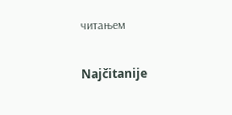читањем

Najčitanije